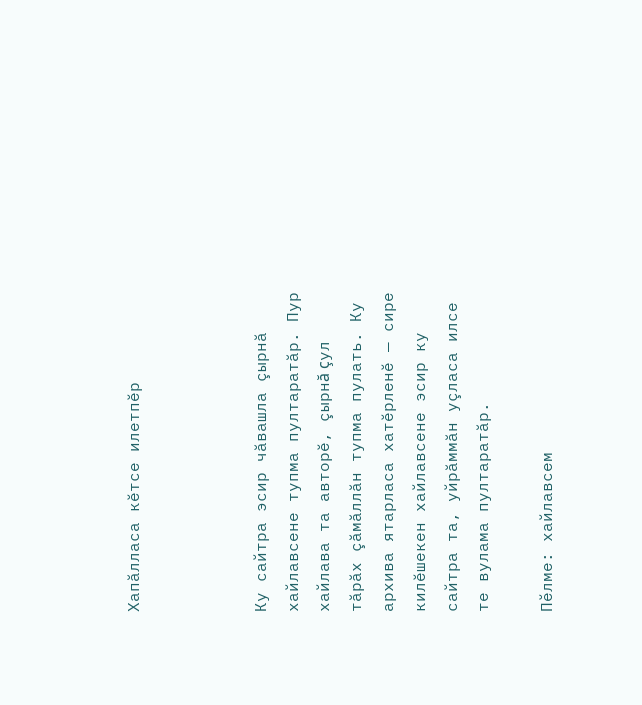Хапăлласа кĕтсе илетпĕр



Ку сайтра эсир чăвашла çырнă хайлавсене тупма пултаратăр. Пур хайлава та авторĕ, çырнă çул тăрăх çăмăллăн тупма пулать. Ку архива ятарласа хатĕрленĕ — сире килĕшекен хайлавсене эсир ку сайтра та, уйрăммăн уçласа илсе те вулама пултаратăр.

Пӗлме: хайлавсем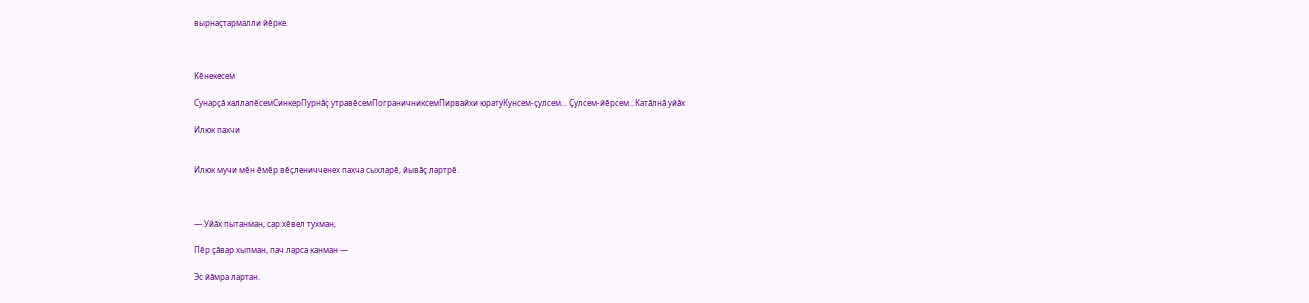вырнаҫтармалли йӗрке.



Кĕнекесем

Сунарçă халлапĕсемСинкерПурнӑҫ утравӗсемПограничниксемПирвайхи юратуКунсем-çулсем... Çулсем-йĕрсем...Катӑлнӑ уйӑх

Илюк пахчи


Илюк мучи мĕн ĕмĕр вĕçленичченех пахча сыхларĕ, йывăç лартрĕ.



— Уйăх пытанман, сар хĕвел тухман,

Пĕр çăвар хыпман, пач ларса канман —

Эс йăмра лартан.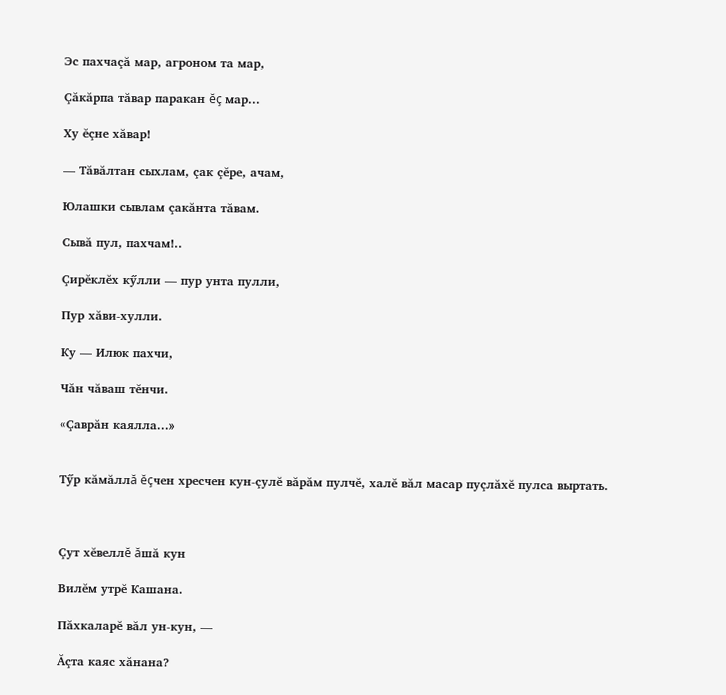Эс пахчаçă мар, агроном та мар,

Çăкăрпа тăвар паракан ĕç мар...

Ху ĕçне хăвар!

— Тăвăлтан сыхлам, çак çĕре, ачам,

Юлашки сывлам çакăнта тăвам.

Сывă пул, пахчам!..

Çирĕклĕх кӳлли — пур унта пулли,

Пур хăви-хулли.

Ку — Илюк пахчи,

Чăн чăваш тĕнчи.

«Çаврăн каялла...»


Тӳр кăмăллă ĕçчен хресчен кун-çулĕ вăрăм пулчĕ, халĕ вăл масар пуçлăхĕ пулса выртать.



Çут хĕвеллĕ ăшă кун

Вилĕм утрĕ Кашана.

Пăхкаларĕ вăл ун-кун, —

Ăçта каяс хăнана?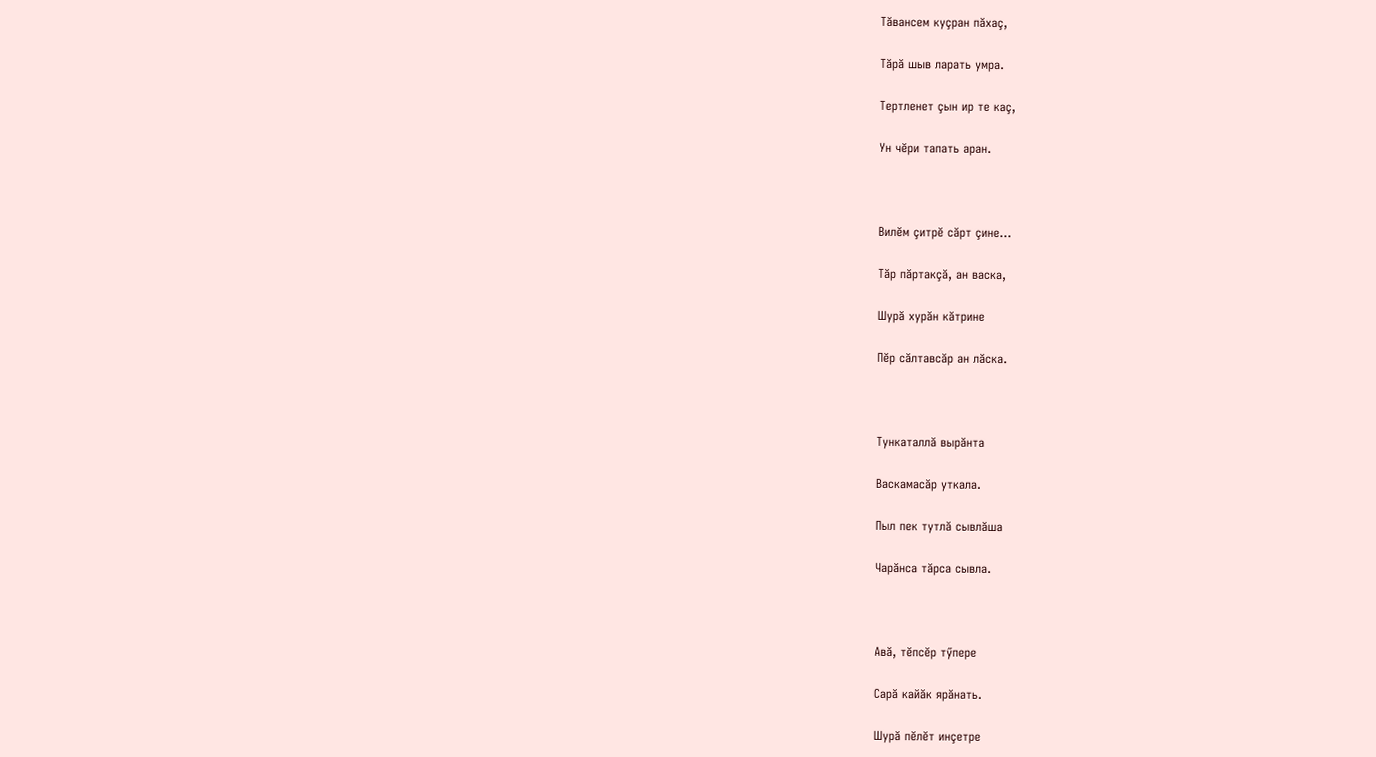Тăвансем куçран пăхаç,

Тăрă шыв ларать умра.

Тертленет çын ир те каç,

Ун чĕри тапать аран.



Вилĕм çитрĕ сăрт çине...

Тăр пăртакçă, ан васка,

Шурă хурăн кăтрине

Пĕр сăлтавсăр ан лăска.



Тункаталлă вырăнта

Васкамасăр уткала.

Пыл пек тутлă сывлăша

Чарăнса тăрса сывла.



Авă, тĕпсĕр тӳпере

Сарă кайăк ярăнать.

Шурă пĕлĕт инçетре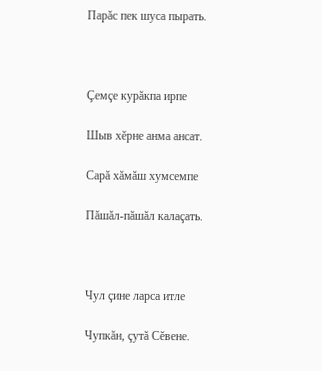Парăс пек шуса пырать.



Çемçе курăкпа ирпе

Шыв хĕрне анма ансат.

Сарă хăмăш хумсемпе

Пăшăл-пăшăл калаçать.



Чул çине ларса итле

Чупкăн, çутă Сĕвене.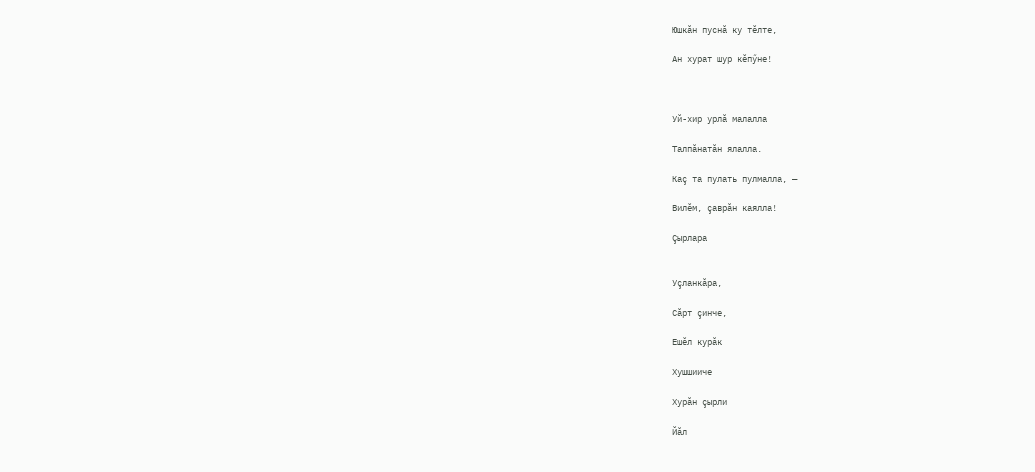Юшкăн пуснă ку тĕлте,

Ан хурат шур кĕпӳне!



Уй-хир урлă малалла

Талпăнатăн ялалла.

Каç та пулать пулмалла, —

Вилĕм, çаврăн каялла!

Çырлара


Уçланкăра,

Сăрт çинче,

Ешĕл курăк

Хушшииче

Хурăн çырли

Йăл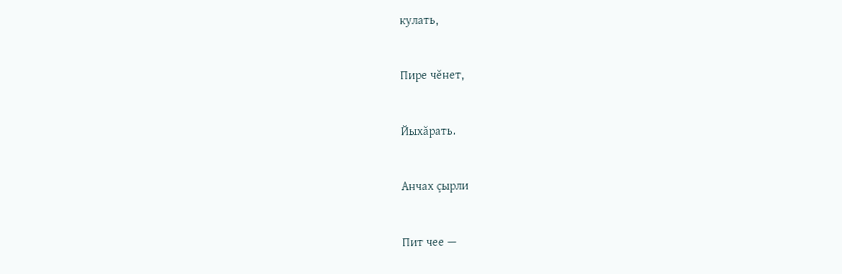кулать,

Пире чĕнет,

Йыхăрать.

Анчах çырли

Пит чее —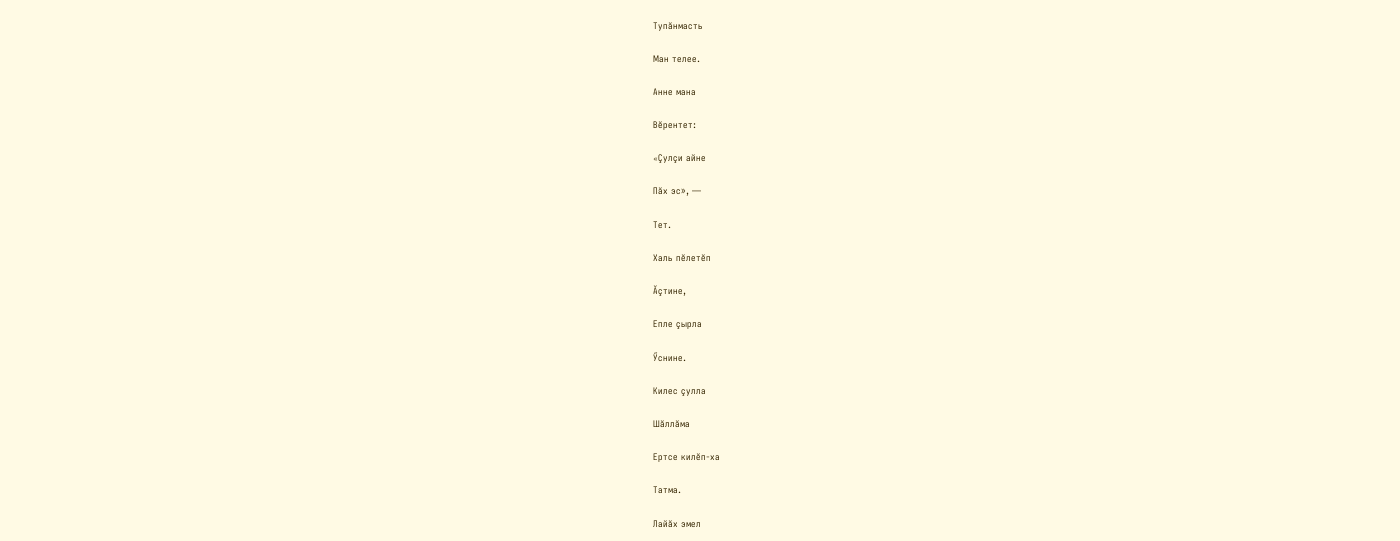Тупăнмасть

Ман телее.

Анне мана

Вĕрентет:

«Çулçи айне

Пăх эс», —

Тет.

Халь пĕлетĕп

Ăçтине,

Епле çырла

Ӳснине.

Килес çулла

Шăллăма

Ертсе килĕп-ха

Татма.

Лайăх эмел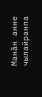Манăн анне чылайранпа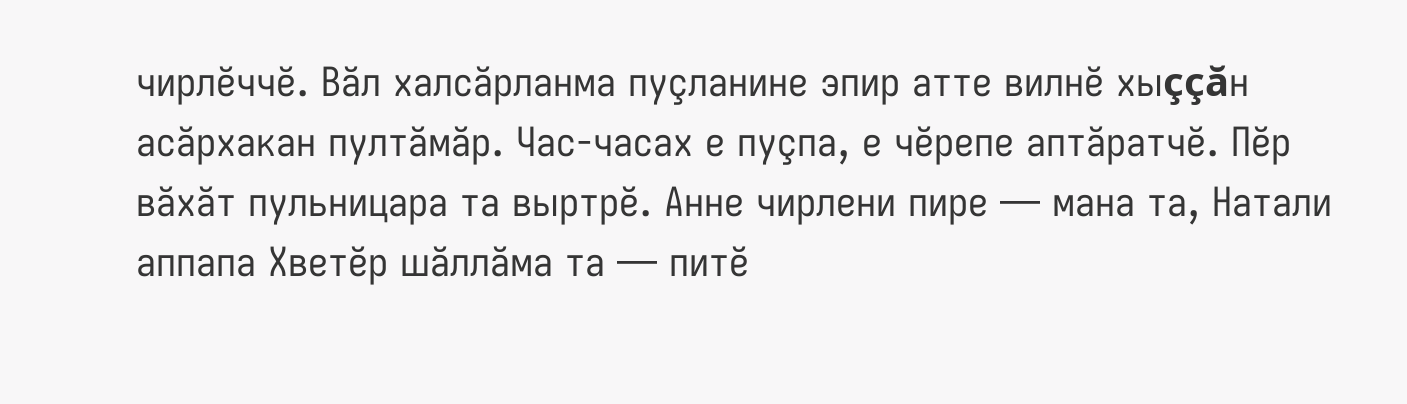чирлĕччĕ. Вăл халсăрланма пуçланине эпир атте вилнĕ хыççăн асăрхакан пултăмăр. Час-часах е пуçпа, е чĕрепе аптăратчĕ. Пĕр вăхăт пульницара та выртрĕ. Анне чирлени пире — мана та, Натали аппапа Хветĕр шăллăма та — питĕ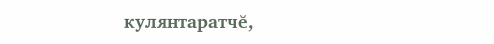кулянтаратчĕ,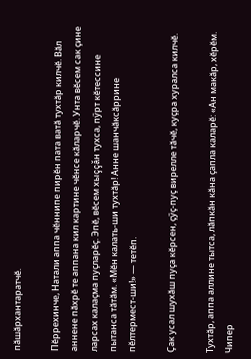пăшăрхантаратчĕ.

Пĕррехинче, Натали аппа чĕннипе пирĕн пата ватă тухтăр килчĕ. Вăл аннене пăхрĕ те аппана кил картине чĕнсе кăларчĕ. Унта вĕсем сак çине ларсах калаçма пуçларĕç. Эпĕ, вĕсем хыççăн тухса, пӳрт кĕтессине пытанса тăтăм. «Мĕн калать-ши тухтăр! Анне шанчăксăррине пĕлтермест-ши!» — тетĕп.

Çак усал шухăш пуçа кĕрсен, çӳç-пуç вирелле тăчĕ, куçра хуралса килчĕ.

Тухтăр, аппа аллине тытса, лăпкăн кăна çапла каларĕ: «Ан макăр, хĕрĕм. Чипер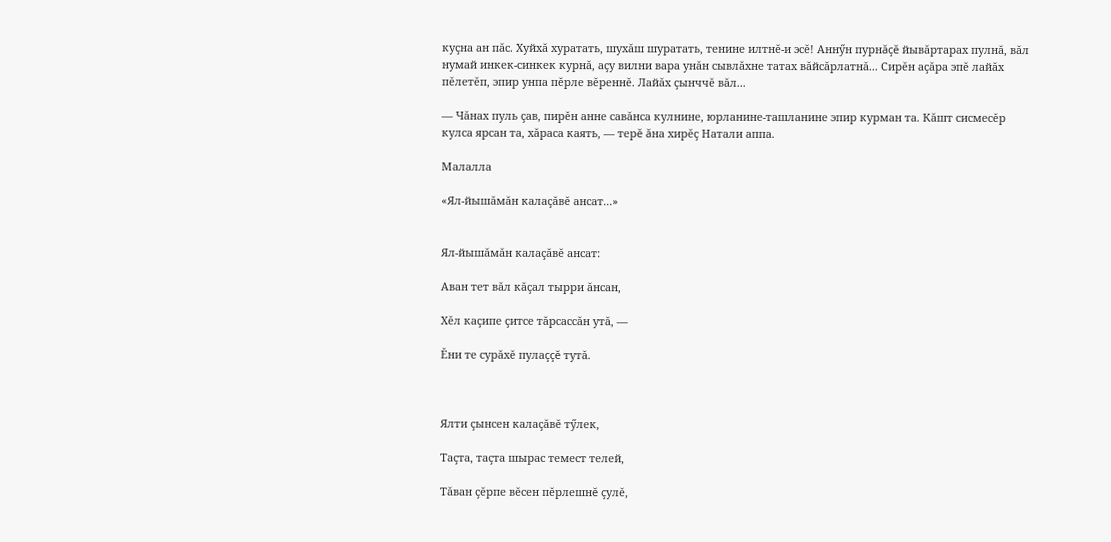куçна ан пăс. Хуйхă хуратать, шухăш шуратать, тенине илтнĕ-и эсĕ! Аннӳн пурнăçĕ йывăртарах пулнă, вăл нумай инкек-синкек курнă, аçу вилни вара унăн сывлăхне татах вăйсăрлатнă... Сирĕн аçăра эпĕ лайăх пĕлетĕп, эпир унпа пĕрле вĕреннĕ. Лайăх çынччĕ вăл...

— Чăнах пуль çав, пирĕн анне савăнса кулнине, юрланине-ташланине эпир курман та. Кăшт сисмесĕр кулса ярсан та, хăраса каять, — терĕ ăна хирĕç Натали аппа.

Малалла

«Ял-йышăмăн калаçăвĕ ансат...»


Ял-йышăмăн калаçăвĕ ансат:

Аван тет вăл кăçал тырри ăнсан,

Хĕл каçипе çитсе тăрсассăн утă, —

Ĕни те сурăхĕ пулаççĕ тутă.



Ялти çынсен калаçăвĕ тӳлек,

Таçта, таçта шырас темест телей,

Тăван çĕрпе вĕсен пĕрлешнĕ çулĕ,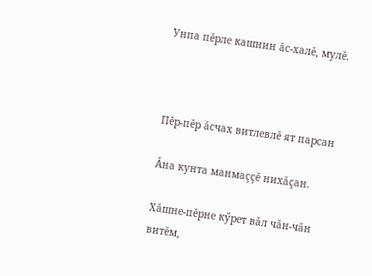Унпа пĕрле кашнин ăс-халĕ, мулĕ.



Пĕр-пĕр ăсчах витлевлĕ ят парсан

Ăна кунта манмаççĕ нихăçан.

Хăшне-пĕрне кӳрет вăл чăн-чăн витĕм,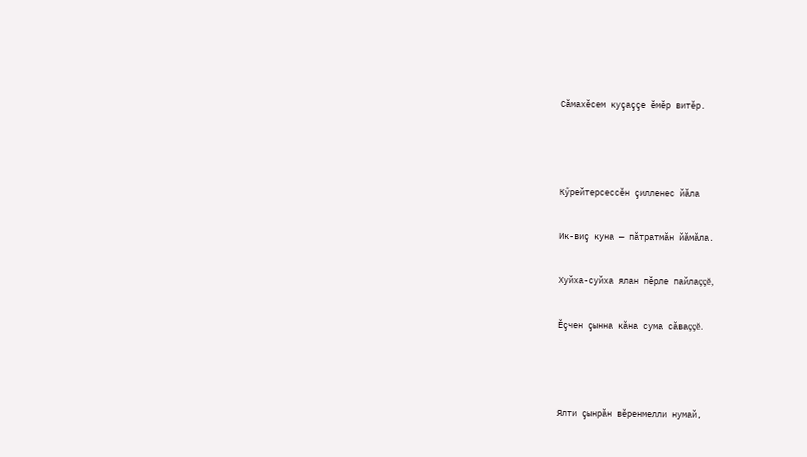Сăмахĕсем куçаççе ĕмĕр витĕр.



Кӳрейтерсессĕн çилленес йăла

Ик-виç куна — пăтратмăн йăмăла.

Хуйха-суйха ялан пĕрле пайлаççĕ,

Ĕçчен çынна кăна сума сăваççĕ.



Ялти çынрăн вĕренмелли нумай,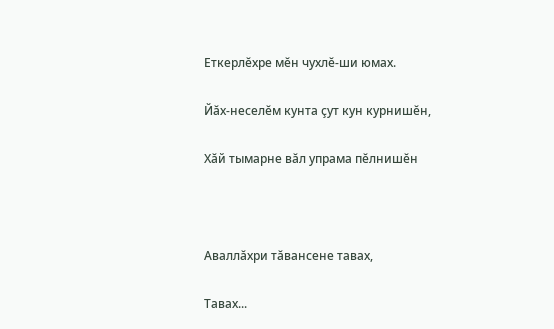Еткерлĕхре мĕн чухлĕ-ши юмах.

Йăх-неселĕм кунта çут кун курнишĕн,

Хăй тымарне вăл упрама пĕлнишĕн



Аваллăхри тăвансене тавах,

Тавах...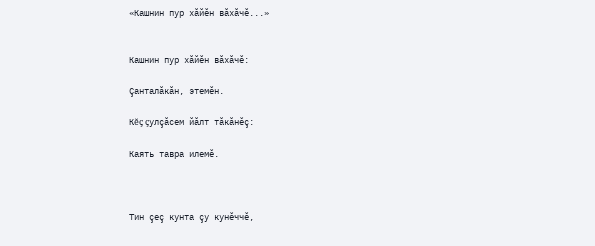«Кашнин пур хăйĕн вăхăчĕ...»


Кашнин пур хăйĕн вăхăчĕ:

Çанталăкăн, этемĕн.

Кĕç çулçăсем йăлт тăкăнĕç:

Каять тавра илемĕ.



Тин çеç кунта çу кунĕччĕ,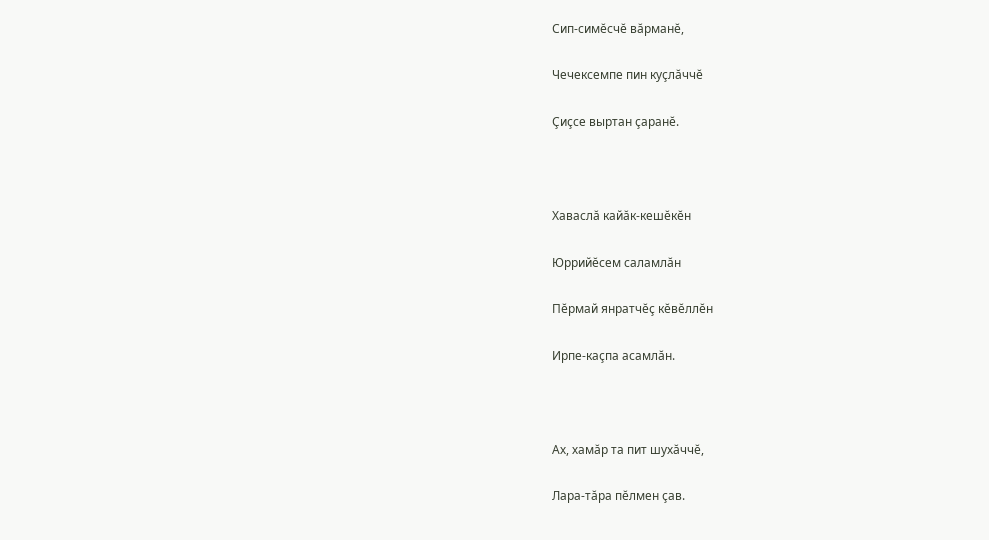Сип-симĕсчĕ вăрманĕ,

Чечексемпе пин куçлăччĕ

Çиçсе выртан çаранĕ.



Хаваслă кайăк-кешĕкĕн

Юррийĕсем саламлăн

Пĕрмай янратчĕç кĕвĕллĕн

Ирпе-каçпа асамлăн.



Ах, хамăр та пит шухăччĕ,

Лара-тăра пĕлмен çав.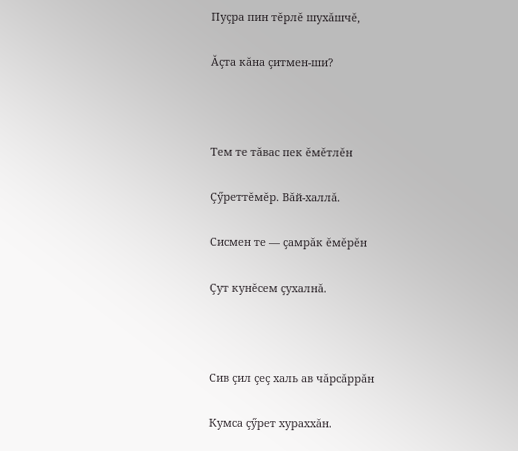Пуçра пин тĕрлĕ шухăшчĕ,

Ăçта кăна çитмен-ши?



Тем те тăвас пек ĕмĕтлĕн

Çӳреттĕмĕр. Вăй-халлă.

Сисмен те — çамрăк ĕмĕрĕн

Çут кунĕсем çухалнă.



Сив çил çеç халь ав чăрсăррăн

Кумса çӳрет хураххăн.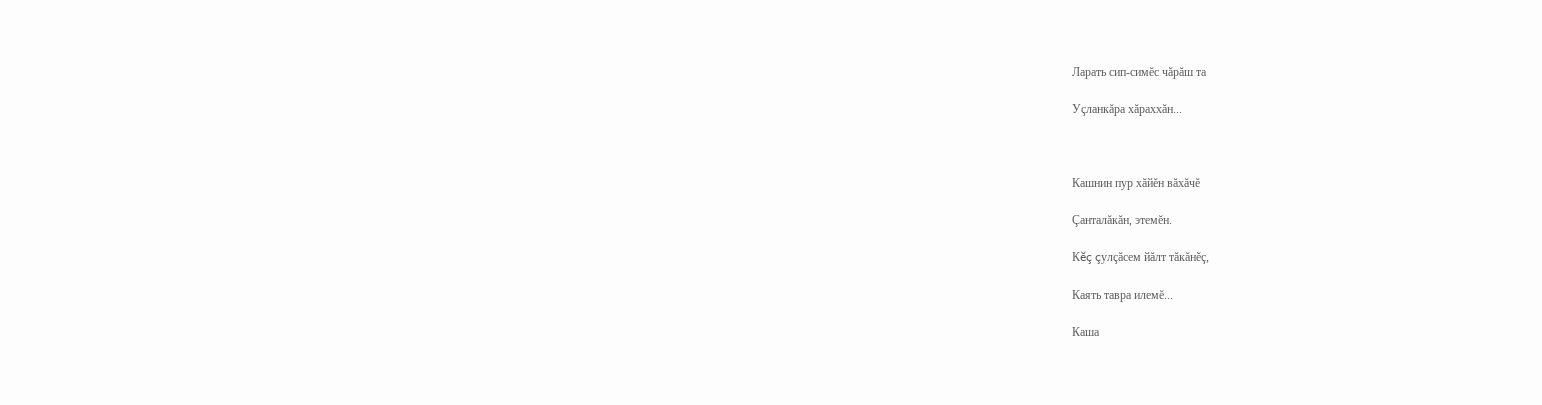Ларать сип-симĕс чăрăш та

Уçланкăра хăраххăн...



Кашнин пур хăйĕн вăхăчĕ

Çанталăкăн, этемĕн.

Кĕç çулçăсем йăлт тăкăнĕç,

Каять тавра илемĕ...

Каша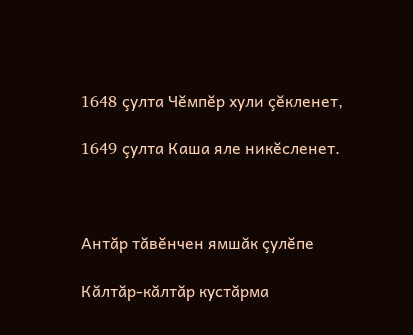1648 çулта Чĕмпĕр хули çĕкленет,

1649 çулта Каша яле никĕсленет.



Антăр тăвĕнчен ямшăк çулĕпе

Кăлтăр-кăлтăр кустăрма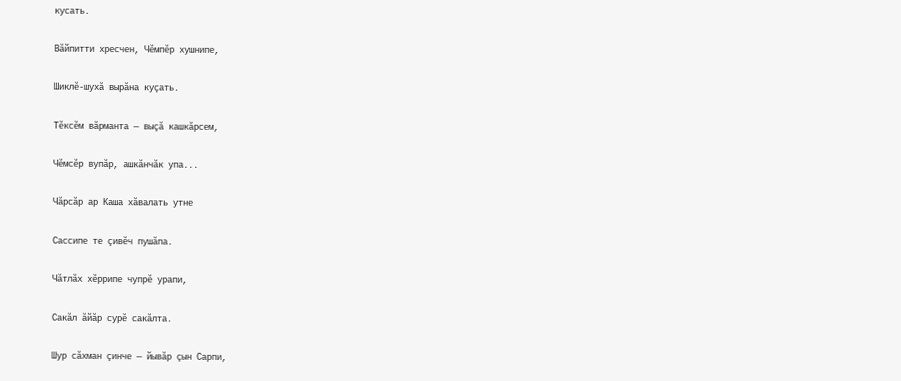кусать.

Вăйпитти хресчен, Чĕмпĕр хушнипе,

Шиклĕ-шухă вырăна куçать.

Тĕксĕм вăрманта — выçă кашкăрсем,

Чĕмсĕр вупăр, ашкăнчăк упа...

Чăрсăр ар Каша хăвалать утне

Сассипе те çивĕч пушăпа.

Чăтлăх хĕррипе чупрĕ урапи,

Сакăл ăйăр сурĕ сакăлта.

Шур сăхман çинче — йывăр çын Сарпи,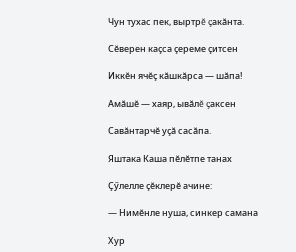Чун тухас пек, выртрĕ çакăнта.

Сĕверен каçса çереме çитсен

Иккĕн ячĕç кăшкăрса — шăпа!

Амăшĕ — хаяр, ывăлĕ çаксен

Савăнтарчĕ уçă сасăпа.

Яштака Каша пĕлĕтпе танах

Çӳлелле çĕклерĕ ачине:

— Нимĕнле нуша, синкер самана

Хур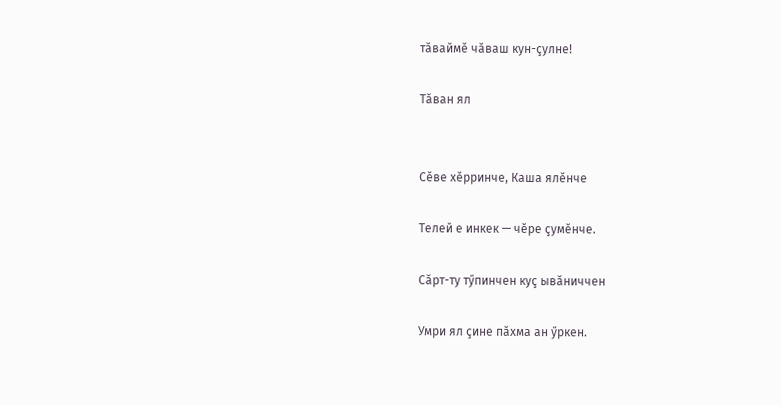тăваймĕ чăваш кун-çулне!

Тăван ял


Сĕве хĕрринче, Каша ялĕнче

Телей е инкек — чĕре çумĕнче.

Сăрт-ту тӳпинчен куç ывăниччен

Умри ял çине пăхма ан ӳркен.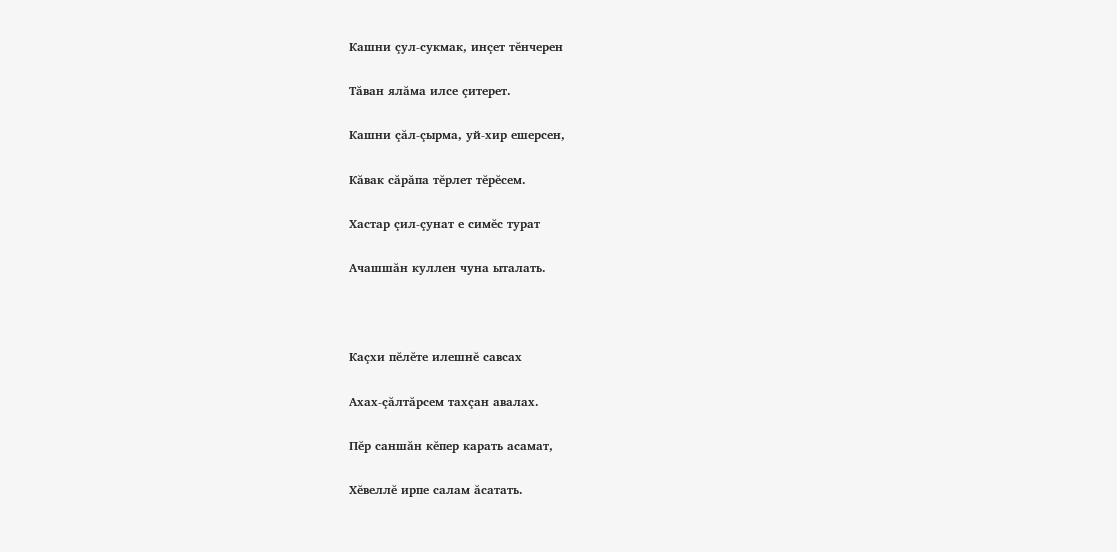Кашни çул-сукмак, инçет тĕнчерен

Тăван ялăма илсе çитерет.

Кашни çăл-çырма, уй-хир ешерсен,

Кăвак сăрăпа тĕрлет тĕрĕсем.

Хастар çил-çунат е симĕс турат

Ачашшăн куллен чуна ыталать.



Каçхи пĕлĕте илешнĕ савсах

Ахах-çăлтăрсем тахçан авалах.

Пĕр саншăн кĕпер карать асамат,

Хĕвеллĕ ирпе салам ăсатать.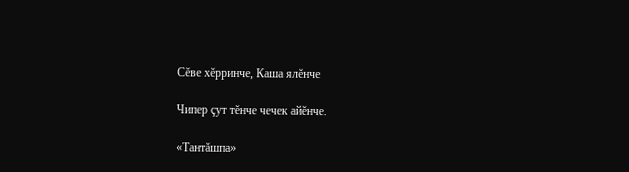Сĕве хĕрринче, Каша ялĕнче

Чипер çут тĕнче чечек айĕнче.

«Тантăшпа»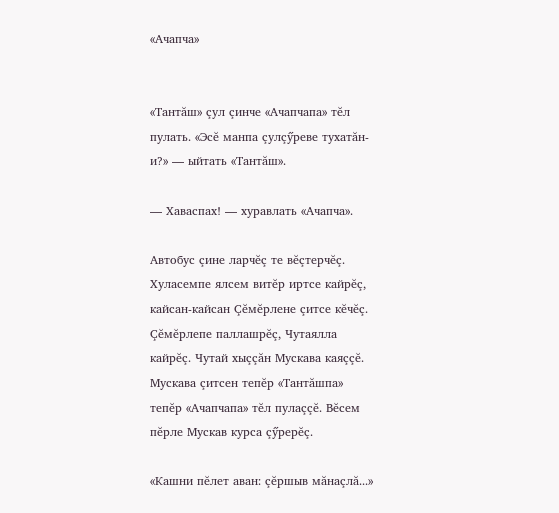«Ачапча»


«Тантăш» çул çинче «Ачапчапа» тĕл пулать. «Эсĕ манпа çулçӳреве тухатăн-и?» — ыйтать «Тантăш».

— Хаваспах! — хуравлать «Ачапча».

Автобус çине ларчĕç те вĕçтерчĕç. Хуласемпе ялсем витĕр иртсе кайрĕç, кайсан-кайсан Çĕмĕрлене çитсе кĕчĕç. Çĕмĕрлепе паллашрĕç, Чутаялла кайрĕç. Чутай хыççăн Мускава каяççĕ. Мускава çитсен тепĕр «Тантăшпа» тепĕр «Ачапчапа» тĕл пулаççĕ. Вĕсем пĕрле Мускав курса çӳрерĕç.

«Кашни пĕлет аван: çĕршыв мăнаçлă...»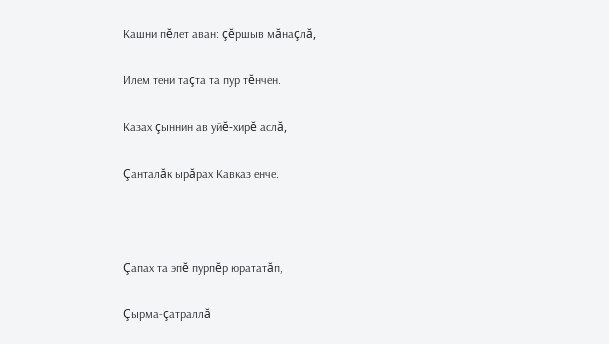Кашни пĕлет аван: çĕршыв мăнаçлă,

Илем тени таçта та пур тĕнчен.

Казах çыннин ав уйĕ-хирĕ аслă,

Çанталăк ырăрах Кавказ енче.



Çапах та эпĕ пурпĕр юрататăп,

Çырма-çатраллă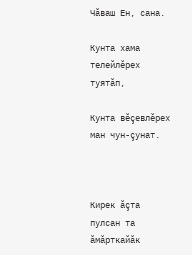Чăваш Ен, сана.

Кунта хама телейлĕрех туятăп,

Кунта вĕçевлĕрех ман чун-çунат.



Кирек ăçта пулсан та ăмăрткайăк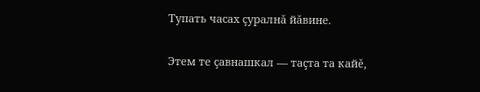Тупать часах çуралнă йăвине.

Этем те çавнашкал — таçта та кайĕ,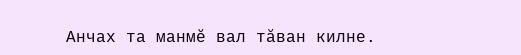Анчах та манмĕ вал тăван килне.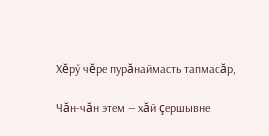Хĕрӳ чĕре пурăнаймасть тапмасăр,

Чăн-чăн этем — хăй çершывне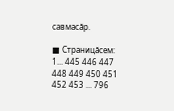савмасăр.

■ Страницăсем: 1... 445 446 447 448 449 450 451 452 453 ... 796